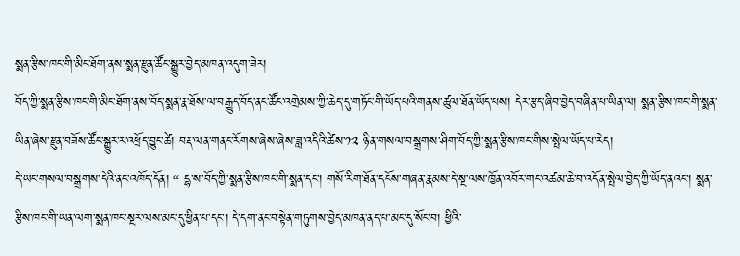སྨན་རྩིས་ཁང་གི་མིང་ཐོག་ནས་སྨན་རྫུན་ཚོང་སྒྱུར་བྱེད་མཁན་འདུག་ཟེར།
བོད་ཀྱི་སྨན་རྩིས་ཁང་གི་མིང་ཐོག་ནས་བོད་སྨན་རྣ་ཐོས་ལ་བརྒྱུད་བོད་ནང་ཚོང་འགྲེམས་ཀྱི་ཆེད་དུ་གཏོང་གི་ཡོད་པའི་གནས་ཚུལ་ཐོན་ཡོད་པས། དེར་རྩད་ཞིབ་བྱེད་བཞིན་པ་ཡིན་ལ། སྨན་རྩིས་ཁང་གི་སྨན་ཡིན་ཞེས་རྫུན་བཟོས་ཚོང་སྒྱུར་ར་འཕྲོད་བྱུང་ཚེ། བརྡ་ལན་གནང་རོགས་ཞེས་ཞེས་ཟླ་འདིའི་ཚེས་༡༢ ཉིན་གསལ་བསྒྲགས་ཤིག་བོད་ཀྱི་སྨན་རྩིས་ཁང་གིས་སྤེལ་ཡོད་པ་རེད།
དེ་ཡང་གསལ་བསྒྲགས་དེའི་ནང་འཁོད་དོན། “ དྷ་ས་བོད་ཀྱི་སྨན་རྩིས་ཁང་གི་སྨན་དང་། གསོ་རིག་ཐོན་དངོས་གཞན་རྣམས་དེ་སྔ་ལས་ཁྱོན་འབོར་གང་འཚམ་ཆེ་བ་འདོན་སྤེལ་བྱེད་ཀྱི་ཡོད་ནའང་། སྨན་རྩིས་ཁང་གི་ཡན་ལག་སྨན་ཁང་སྔར་ལས་མང་དུ་ཕྱིན་པ་དང་། དེ་དག་ནང་བསྟེན་གཏུགས་བྱེད་མཁན་ནད་པ་མང་དུ་སོང་བ། ཕྱིའི་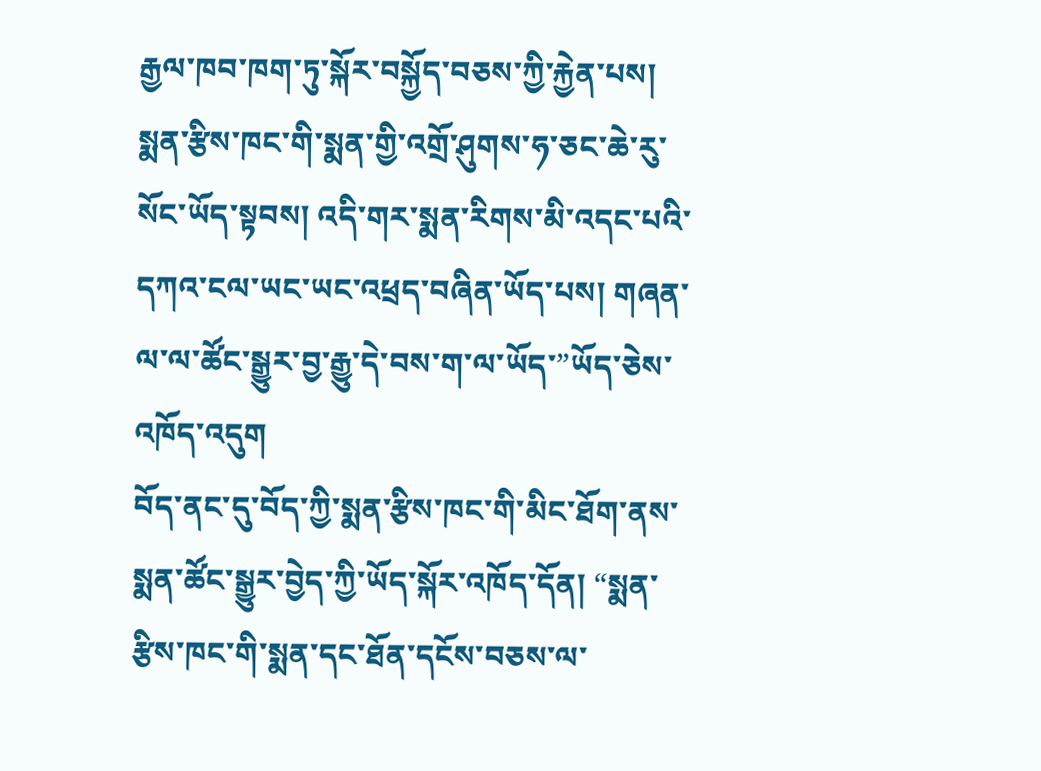རྒྱལ་ཁབ་ཁག་ཏུ་སྐོར་བསྐྱོད་བཅས་ཀྱི་རྐྱེན་པས། སྨན་རྩིས་ཁང་གི་སྨན་གྱི་འགྲོ་ཤུགས་ཧ་ཅང་ཆེ་རུ་སོང་ཡོད་སྟབས། འདི་གར་སྨན་རིགས་མི་འདང་པའི་དཀའ་ངལ་ཡང་ཡང་འཕྲད་བཞིན་ཡོད་པས། གཞན་ལ་ལ་ཚོང་སྒྱུར་བྱ་རྒྱུ་དེ་བས་ག་ལ་ཡོད་”ཡོད་ཅེས་འཁོད་འདུག
བོད་ནང་དུ་བོད་ཀྱི་སྨན་རྩིས་ཁང་གི་མིང་ཐོག་ནས་སྨན་ཚོང་སྒྱུར་བྱེད་ཀྱི་ཡོད་སྐོར་འཁོད་དོན། “སྨན་རྩིས་ཁང་གི་སྨན་དང་ཐོན་དངོས་བཅས་ལ་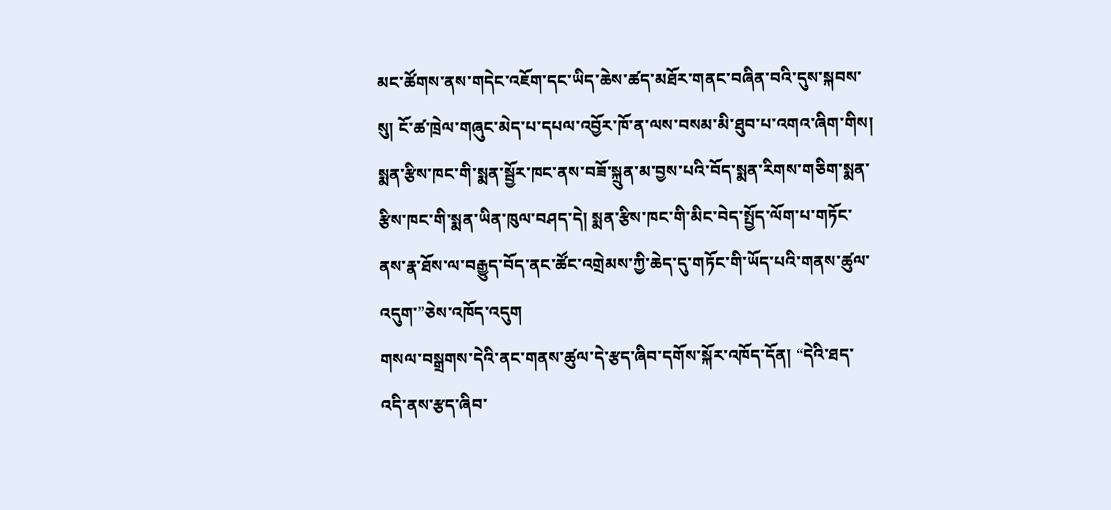མང་ཚོགས་ནས་གདེང་འཇོག་དང་ཡིད་ཆེས་ཚད་མཐོར་གནང་བཞིན་བའི་དུས་སྐབས་སུ། ངོ་ཚ་ཁྲེལ་གཞུང་མེད་པ་དཔལ་འབྱོར་ཁོ་ན་ལས་བསམ་མི་ཐུབ་པ་འགའ་ཞིག་གིས། སྨན་རྩིས་ཁང་གི་སྨན་སྦྱོར་ཁང་ནས་བཟོ་སྐྲུན་མ་བྱས་པའི་བོད་སྨན་རིགས་གཅིག་སྨན་རྩིས་ཁང་གི་སྨན་ཡིན་ཁུལ་བཤད་དེ། སྨན་རྩིས་ཁང་གི་མིང་བེད་སྤྱོད་ལོག་པ་གཏོང་ནས་རྣ་ཐོས་ལ་བརྒྱུད་བོད་ནང་ཚོང་འགྲེམས་ཀྱི་ཆེད་དུ་གཏོང་གི་ཡོད་པའི་གནས་ཚུལ་འདུག་”ཅེས་འཁོད་འདུག
གསལ་བསྒྲགས་དེའི་ནང་གནས་ཚུལ་དེ་རྩད་ཞིབ་དགོས་སྐོར་འཁོད་དོན། “དེའི་ཐད་འདི་ནས་རྩད་ཞིབ་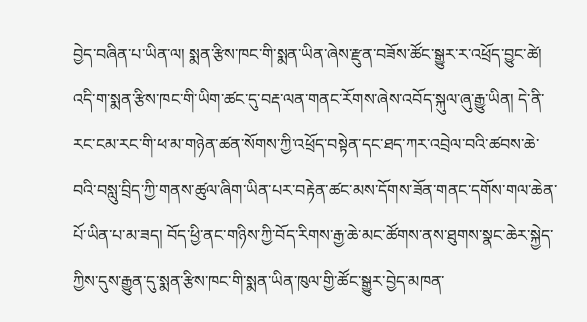བྱེད་བཞིན་པ་ཡིན་ལ། སྨན་རྩིས་ཁང་གི་སྨན་ཡིན་ཞེས་རྫུན་བཟོས་ཚོང་སྒྱུར་ར་འཕྲོད་བྱུང་ཚེ། འདི་ག་སྨན་རྩིས་ཁང་གི་ཡིག་ཚང་དུ་བརྡ་ལན་གནང་རོགས་ཞེས་འབོད་སྐུལ་ཞུ་རྒྱུ་ཡིན། དེ་ནི་རང་ངམ་རང་གི་ཕ་མ་གཉེན་ཚན་སོགས་ཀྱི་འཕྲོད་བསྟེན་དང་ཐད་ཀར་འབྲེལ་བའི་ཚབས་ཆེ་བའི་བསླུ་བྲིད་ཀྱི་གནས་ཚུལ་ཞིག་ཡིན་པར་བརྟེན་ཚང་མས་དོགས་ཟོན་གནང་དགོས་གལ་ཆེན་པོ་ཡིན་པ་མ་ཟད། བོད་ཕྱི་ནང་གཉིས་ཀྱི་བོད་རིགས་རྒྱ་ཆེ་མང་ཚོགས་ནས་ཐུགས་སྣང་ཆེར་སྐྱེད་ཀྱིས་དུས་རྒྱུན་དུ་སྨན་རྩིས་ཁང་གི་སྨན་ཡིན་ཁུལ་གྱི་ཚོང་སྒྱུར་བྱེད་མཁན་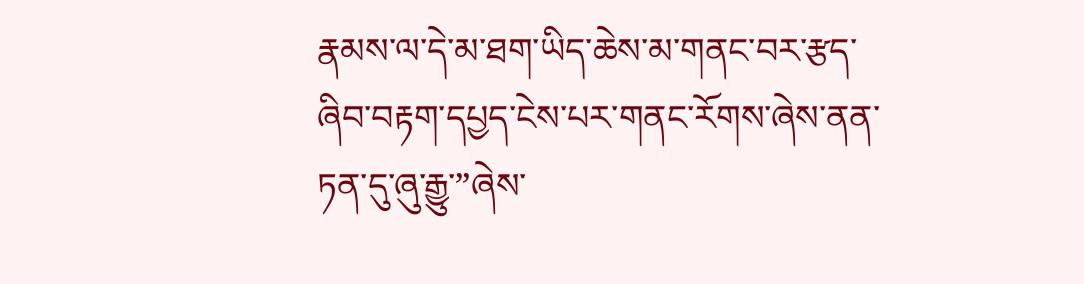རྣམས་ལ་དེ་མ་ཐག་ཡིད་ཆེས་མ་གནང་བར་རྩད་ཞིབ་བརྟག་དཔྱད་ངེས་པར་གནང་རོགས་ཞེས་ནན་ཏན་དུ་ཞུ་རྒྱུ་”ཞེས་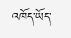འཁོད་ཡོད་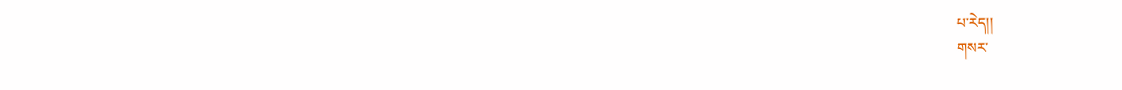པ་རེད།།
གསར་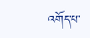འགོད་པ་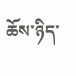ཆོས་ཉིད་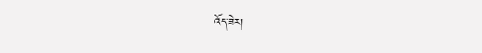འོད་ཟེར།